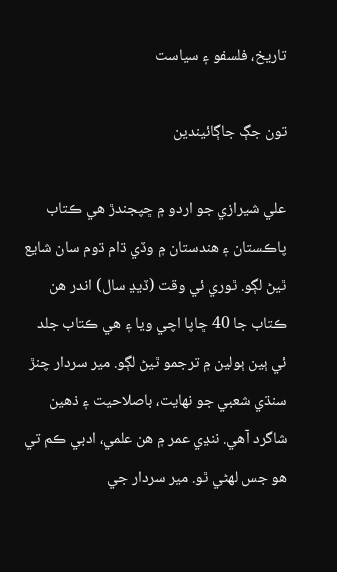تاريخ، فلسفو ۽ سياست

تون جڳ جاڳائيندين

علي شيرازي جو اردو ۾ ڇپجندڙ ھي ڪتاب پاڪستان ۽ ھندستان ۾ وڏي ڌام ڌوم سان شايع ٿيڻ لڳو. ٿوري ئي وقت (ڏيڍ سال) اندر ھن ڪتاب جا 40 ڇاپا اچي ويا ۽ ھي ڪتاب جلد ئي ٻين ٻولين ۾ ترجمو ٿيڻ لڳو. مير سردار چنڙ سنڌي شعبي جو نهايت، باصلاحيت ۽ ذهين شاگرد آهي. ننڍي عمر ۾ ھن علمي، ادبي ڪم تي ھو جس لھڻي ٿو. مير سردار جي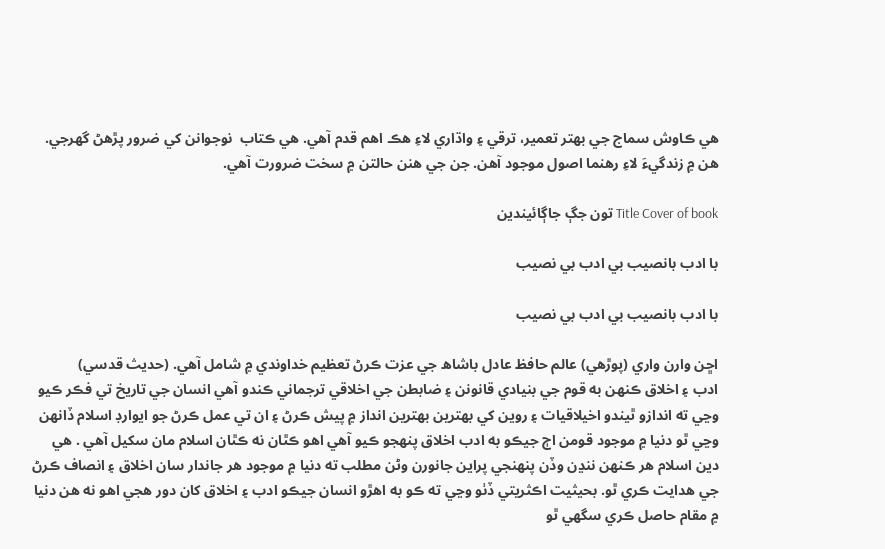هي ڪاوش سماج جي بھتر تعمير، ترقي ۽ واڌاري لاءِ هڪ اهم قدم آهي. هي ڪتاب  نوجوانن کي ضرور پڙهڻ گهرجي. هن ۾ زندگيءَ لاءِ رهنما اصول موجود آهن. جن جي هنن حالتن ۾ سخت ضرورت آهي.

Title Cover of book تون جڳ جاڳائيندين

با ادب بانصيب بي ادب بي نصيب

با ادب بانصيب بي ادب بي نصيب

اڇن وارن واري (پوڙھي) عالم حافظ عادل باشاھ جي عزت ڪرڻ تعظيم خداوندي ۾ شامل آھي. (حديث قدسي)
ادب ۽ اخلاق ڪنهن به قوم جي بنيادي قانونن ۽ ضابطن جي اخلاقي ترجماني ڪندو آھي انسان جي تاريخ تي فڪر ڪيو وڃي ته اندازو ٿيندو اخيلاقيات ۽ روين کي بھترين بھترين انداز ۾ پيش ڪرڻ ۽ ان تي عمل ڪرڻ جو ايوارڊ اسلام ڏانهن وڃي ٿو دنيا ۾ موجود قومن اڄ جيڪو به ادب اخلاق پنھجو ڪيو آھي اھو ڪٿان نه ڪٿان اسلام مان سکيل آھي . ھي دين اسلام ھر ڪنهن ننڍن وڏن پنهنجي پراين جانورن وڻن مطلب ته دنيا ۾ موجود ھر جاندار سان اخلاق ۽ انصاف ڪرڻ جي ھدايت ڪري ٿو. بحيثيت اڪثريتي ڏٺو وڃي ته ڪو به اھڙو انسان جيڪو ادب ۽ اخلاق کان دور ھجي اھو نه ھن دنيا ۾ مقام حاصل ڪري سگھي ٿو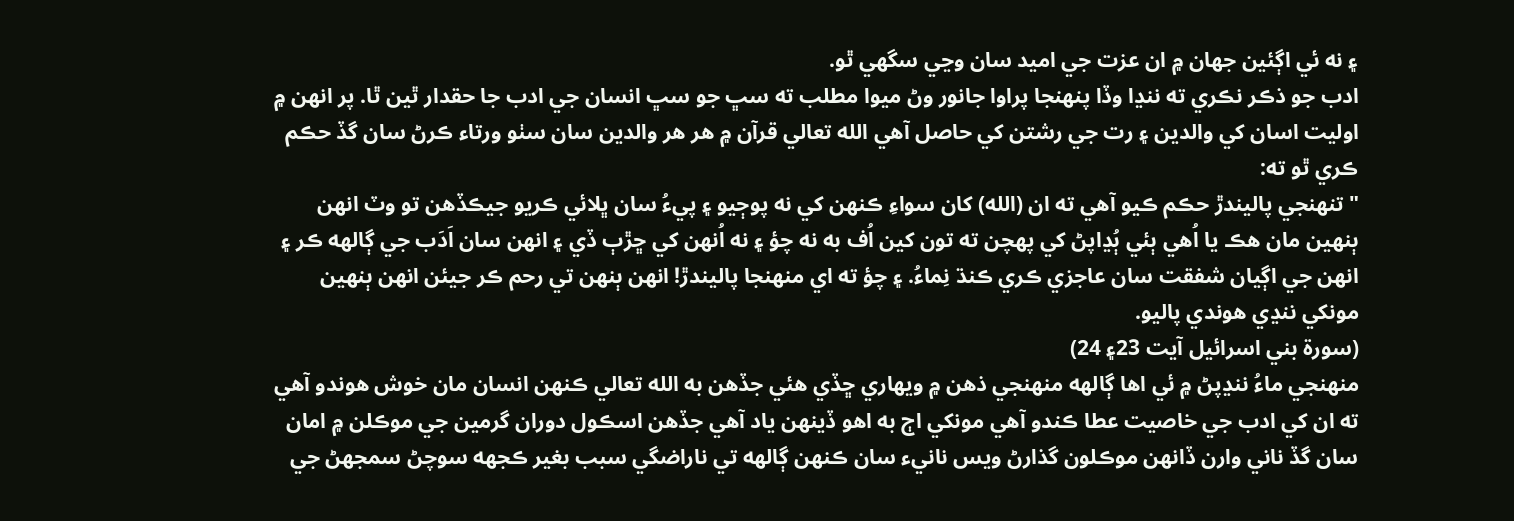۽ نه ئي اڳئين جھان ۾ ان عزت جي اميد سان وڃي سگھي ٿو.
ادب جو ذڪر نڪري ته ننڍا وڏا پنهنجا پراوا جانور وڻ ميوا مطلب ته سڀ جو سڀ انسان جي ادب جا حقدار ٿين ٿا. پر انھن ۾ اوليت اسان کي والدين ۽ رت جي رشتن کي حاصل آھي الله تعالي قرآن ۾ ھر ھر والدين سان سٺو ورتاء ڪرڻ سان گڏ حڪم ڪري ٿو ته:
"تنهنجي پاليندڙ حڪم ڪيو آهي ته ان (الله) کان سواءِ ڪنهن کي نه پوڄيو ۽ پيءُ سان ڀلائي ڪريو جيڪڏهن تو وٽ انهن ٻنهين مان هڪ يا اُهي ٻئي ٻُڍاپڻ کي پهچن ته تون کين اُف به نه چؤ ۽ نه اُنهن کي ڇڙٻ ڏي ۽ انهن سان اَدَب جي ڳالهه ڪر ۽ انهن جي اڳيان شفقت سان عاجزي ڪري ڪنڌ نِماءُ. ۽ چؤ ته اي منهنجا پاليندڙ! انهن ٻنهن تي رحم ڪر جيئن انهن ٻنهين مونکي ننڍي هوندي پاليو.
(سورة بني اسرائيل آيت 23۽ 24)
منهنجي ماءُ ننڍپڻ ۾ ئي اھا ڳالهه منهنجي ذھن ۾ ويھاري ڇڏي ھئي جڏهن به الله تعالي ڪنهن انسان مان خوش ھوندو آھي ته ان کي ادب جي خاصيت عطا ڪندو آھي مونکي اڄ به اھو ڏينهن ياد آھي جڏهن اسڪول دوران گرمين جي موڪلن ۾ امان سان گڏ ناني وارن ڏانهن موڪلون گذارڻ ويس نانيء سان ڪنهن ڳالهه تي ناراضگي سبب بغير ڪجهه سوچڻ سمجھڻ جي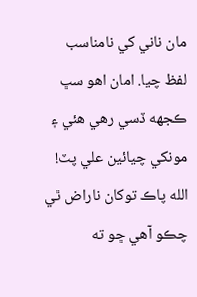مان ناني کي نامناسب لفظ چيا. امان اھو سڀ ڪجهه ڏسي رھي ھئي ۽ مونکي چيائين علي پٽ! الله پاڪ توکان ناراض ٿي چڪو آھي ڇو ته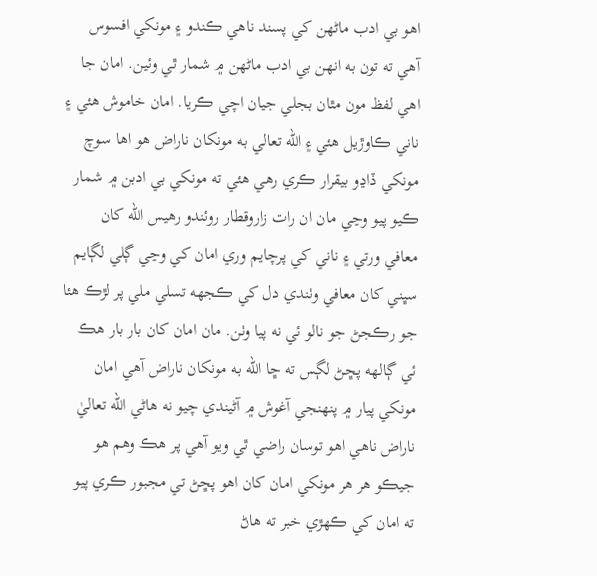اھو بي ادب ماڻھن کي پسند ناھي ڪندو ۽ مونکي افسوس آھي ته تون به انھن بي ادب ماڻھن ۾ شمار ٿي وئين. امان جا اھي لفظ مون مٿان بجلي جيان اچي ڪريا. امان خاموش ھئي ۽ ناني ڪاوڙيل ھئي ۽ الله تعالي به مونکان ناراض ھو اھا سوچ مونکي ڏاڍو بيقرار ڪري رھي ھئي ته مونکي بي ادبن ۾ شمار ڪيو پيو وڃي مان ان رات زاروقطار روئندو رھيس الله کان معافي ورتي ۽ ناني کي پرچايم وري امان کي وڃي ڳلي لڳايم سڀني کان معافي وٺندي دل کي ڪجهه تسلي ملي پر لڙڪ ھئا جو رڪجڻ جو نالو ئي نه پيا وٺن. مان امان کان بار بار ھڪ ئي ڳالهه پڇڻ لڳس ته ڇا الله به مونکان ناراض آھي امان مونکي پيار ۾ پنهنجي آغوش ۾ آڻيندي چيو نه ھاڻي الله تعاليٰ ناراض ناهي اھو توسان راضي ٿي ويو آھي پر ھڪ وھم ھو جيڪو ھر ھر مونکي امان کان اھو پڇڻ تي مجبور ڪري پيو ته امان کي ڪھڙي خبر ته ھاڻ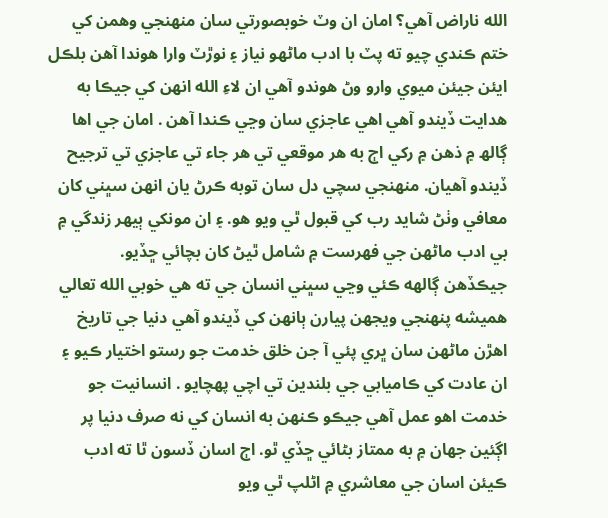الله ناراض آھي؟ امان ان وٽ خوبصورتي سان منهنجي وھمن کي ختم ڪندي چيو ته پٽ با ادب ماڻھو نياز ۽ نوڙٽ وارا ھوندا آھن بلڪل ايئن جيئن ميوي وارو وڻ ھوندو آھي ان لاءِ الله انھن کي جيڪا به ھدايت ڏيندو آھي اھي عاجزي سان وڃي ڪندا آھن . امان جي اھا ڳالھ ۾ ذھن ۾ رکي اڄ به ھر موقعي تي ھر جاء تي عاجزي تي ترجيح ڏيندو آھيان. منهنجي سچي دل سان توبه ڪرڻ يان انھن سڀني کان معافي وٺڻ شايد رب کي قبول ٿي ويو ھو. ۽ ان مونکي ٻيھر زندگي ۾ بي ادب ماڻھن جي فھرست ۾ شامل ٿيڻ کان بچائي ڇڏيو.
جيڪڏھن ڳالهه ڪئي وڃي سڀني انسان جي ته ھي خوبي الله تعالي ھميشه پنهنجي ويجھن پيارن ٻانھن کي ڏيندو آھي دنيا جي تاريخ اھڙن ماڻھن سان ڀري پئي آ جن خلق خدمت جو رستو اختيار ڪيو ۽ ان عادت کي ڪاميابي جي بلندين تي اچي پھچايو . انسانيت جو خدمت اھو عمل آھي جيڪو ڪنهن به انسان کي نه صرف دنيا پر اڳئين جھان ۾ به ممتاز بڻائي ڇڏي ٿو. اڄ اسان ڏسون ٿا ته ادب ڪيئن اسان جي معاشري ۾ اڻلپ ٿي ويو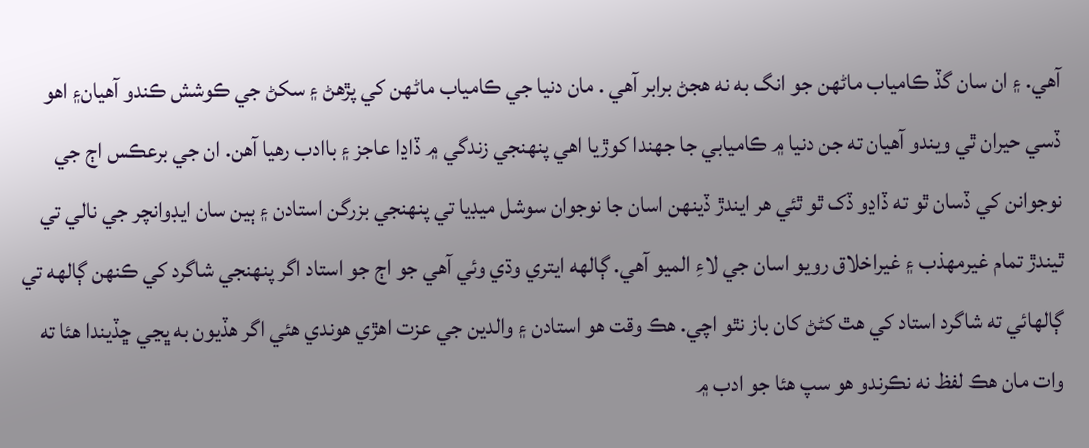آھي. ۽ ان سان گڏ ڪامياب ماڻھن جو انگ به نه ھجڻ برابر آھي . مان دنيا جي ڪامياب ماڻھن کي پڙھڻ ۽ سکڻ جي ڪوشش ڪندو آھيان۽ اھو ڏسي حيران ٿي ويندو آھيان ته جن دنيا ۾ ڪاميابي جا جھندا کوڙيا اھي پنهنجي زندگي ۾ ڏاڍا عاجز ۽ باادب رھيا آھن. ان جي برعڪس اڄ جي نوجوانن کي ڏسان ٿو ته ڏاڍو ڏک ٿو ٿئي ھر ايندڙ ڏينهن اسان جا نوجوان سوشل ميڊيا تي پنهنجي بزرگن استادن ۽ ٻين سان ايڊوانچر جي نالي تي ٿيندڙ تمام غيرمھذب ۽ غيراخلاق رويو اسان جي لاءِ الميو آھي. ڳالهه ايتري وڌي وئي آھي جو اڄ جو استاد اگر پنهنجي شاگرد کي ڪنهن ڳالهه تي ڳالهائي ته شاگرد استاد کي ھٿ کڻڻ کان باز نٿو اچي. ھڪ وقت ھو استادن ۽ والدين جي عزت اھڙي ھوندي ھئي اگر ھڏيون به ڀڃي ڇڏيندا ھئا ته وات مان ھڪ لفظ نه نڪرندو ھو سپ ھئا جو ادب ۾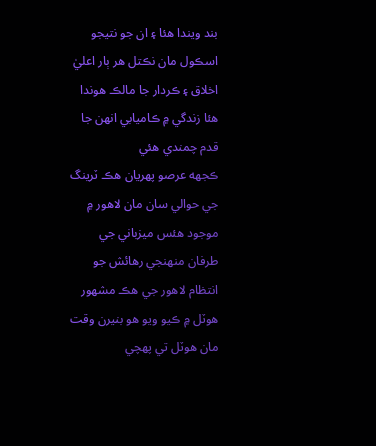بند ويندا ھئا ۽ ان جو نتيجو اسڪول مان نڪتل ھر ٻار اعليٰ اخلاق ۽ ڪردار جا مالڪ ھوندا ھئا زندگي ۾ ڪاميابي انھن جا قدم چمندي ھئي
ڪجهه عرصو پھريان ھڪ ٽرينگ جي حوالي سان مان لاھور ۾ موجود ھئس ميزباني جي طرفان منهنجي رھائش جو انتظام لاھور جي ھڪ مشھور ھوٽل ۾ ڪيو ويو ھو بنيرن وقت مان ھوٽل تي پھچي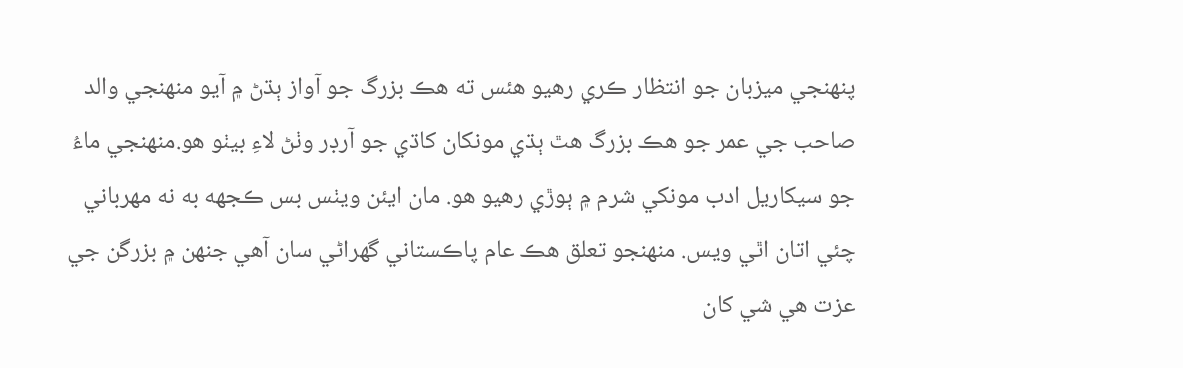پنهنجي ميزبان جو انتظار ڪري رھيو ھئس ته ھڪ بزرگ جو آواز ٻڌڻ ۾ آيو منهنجي والد صاحب جي عمر جو ھڪ بزرگ ھٿ ٻڌي مونکان کاڌي جو آرڊر وٺڻ لاءِ بيٺو ھو.منهنجي ماءُ جو سيکاريل ادب مونکي شرم ۾ ٻوڙي رھيو ھو. مان ايئن ويٺس بس ڪجهه به نه مھرباني چئي اتان اٿي ويس. منهنجو تعلق ھڪ عام پاڪستاني گھراڻي سان آھي جنهن ۾ بزرگن جي عزت ھي شي کان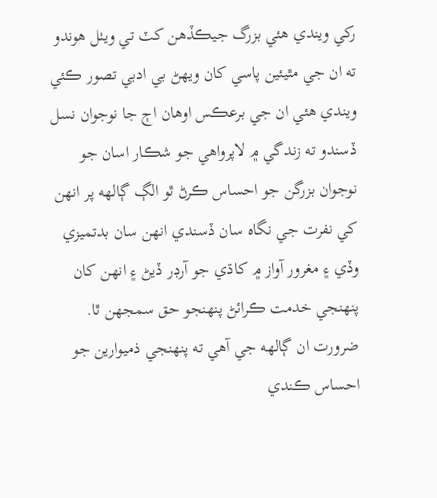رکي ويندي ھئي بزرگ جيڪڏهن کٽ تي ويٺل ھوندو ته ان جي مٿيئين پاسي کان ويھڻ بي ادبي تصور ڪئي ويندي ھئي ان جي برعڪس اوھان اڄ جا نوجوان نسل ڏسندو ته زندگي ۾ لاپرواھي جو شڪار اسان جو نوجوان بزرگن جو احساس ڪرڻ ٿو الڳ ڳالهه پر انھن کي نفرت جي نگاه سان ڏسندي انھن سان بدتميزي وڏي ۽ مغرور آواز ۾ کاڌي جو آرڊر ڏيڻ ۽ انھن کان پنهنجي خدمت ڪرائڻ پنهنجو حق سمجھن ٿا.
ضرورت ان ڳالهه جي آھي ته پنهنجي ذميوارين جو احساس ڪندي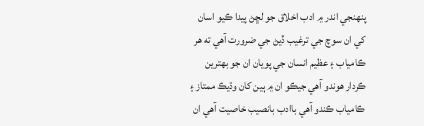پنهنجي اندر ۾ ادب اخلاق جو لڇڻ پيدا ڪيو اسان کي ان سوچ جي ترغيب ڏيڻ جي ضرورت آھي ته ھر ڪامياب ۽ عظيم انسان جي پويان ان جو بھترين ڪردار ھوندو آھي جيڪو ان ۾ ٻين کان وڌيڪ ممتاز ۽ ڪامياب ڪندو آھي باادب بانصيب خاصيت آھي ان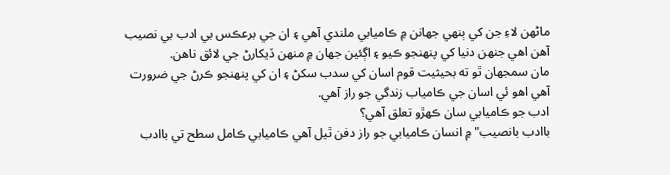ماڻھن لاءِ جن کي ٻنھي جھانن ۾ ڪاميابي ملندي آھي ۽ ان جي برعڪس بي ادب بي نصيب آھن اھي جنهن دنيا کي پنهنجو ڪيو ۽ اڳئين جھان ۾ منھن ڏيکارڻ جي لائق ناهن.
مان سمجھان ٿو ته بحيثيت قوم اسان کي سدب سکڻ ۽ ان کي پنهنجو ڪرڻ جي ضرورت آھي اھو ئي اسان جي ڪامياب زندگي جو راز آھي.
ادب جو ڪاميابي سان ڪھڙو تعلق آھي؟
باادب بانصيب" ۾ انسان ڪاميابي جو راز دفن ٿيل آھي ڪاميابي ڪامل سطح تي باادب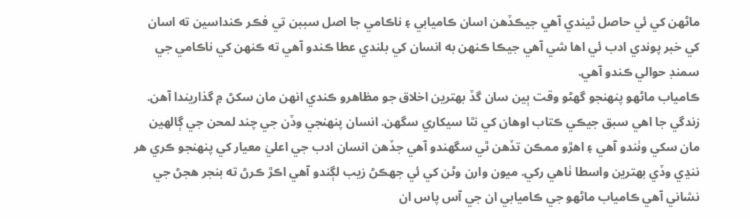ماڻھن کي ئي حاصل ٿيندي آھي جيڪڏهن اسان ڪاميابي ۽ ناڪامي جا اصل سببن تي فڪر ڪنداسين ته اسان کي خبر پوندي ادب ئي اھا شي آھي جيڪا ڪنهن به انسان کي بلندي عطا ڪندو آھي ته ڪنهن کي ناڪامي جي سمنڊ حوالي ڪندو آھي.
ڪامياب ماڻھو پنهنجو گھڻو وقت ٻين سان گڏ بھترين اخلاق جو مظاھرو ڪندي انھن مان سکڻ ۾ گذاريندا آھن. زندگي جا اھي سبق جيڪي ڪتاب اوھان کي نٿا سيکاري سگھن. انسان پنهنجي وڏن جي چند لمحن جي ڳالھين مان سکي وٺندو آھي ۽ اھڙو ممڪن تڏھن ٿي سگھندو آھي جڏهن انسان ادب جي اعليٰ معيار کي پنهنجو ڪري ھر ننڍي وڏي بھترين واسطا ٺاھي رکي. ميون وارن وڻن کي ئي جھڪڻ زيب لڳندو آھي اڪڙ ڪرڻ ته بنجر ھجڻ جي نشاني آھي ڪامياب ماڻھو جي ڪاميابي ان جي آس پاس ان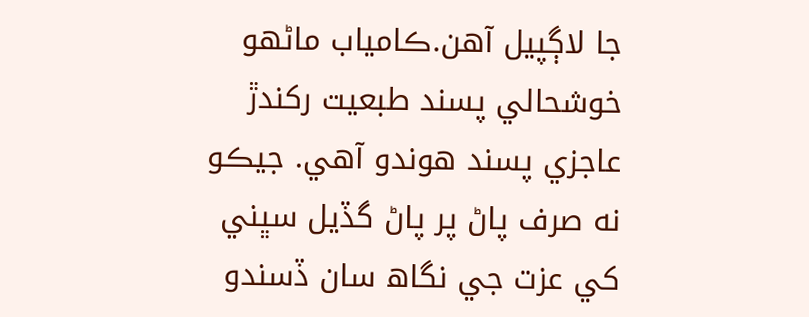جا لاڳپيل آھن.ڪامياب ماڻھو خوشحالي پسند طبعيت رکندڙ عاجزي پسند ھوندو آھي. جيڪو نه صرف پاڻ پر پاڻ گڏيل سڀني کي عزت جي نگاھ سان ڏسندو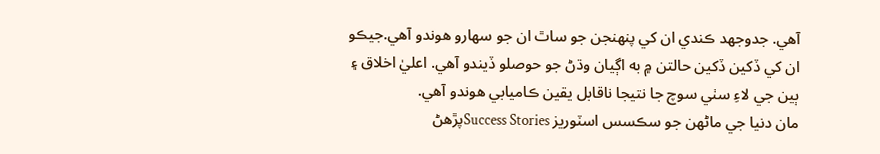آھي. جدوجھد ڪندي ان کي پنهنجن جو ساٿ ان جو سھارو ھوندو آھي.جيڪو ان کي ڏکين ڏکين حالتن ۾ به اڳيان وڌڻ جو حوصلو ڏيندو آهي. اعليٰ اخلاق ۽ ٻين جي لاءِ سٺي سوچ جا نتيجا ناقابل يقين ڪاميابي ھوندو آھي.
مان دنيا جي ماڻھن جو سڪسس اسٽوريز Success Storiesپڙھڻ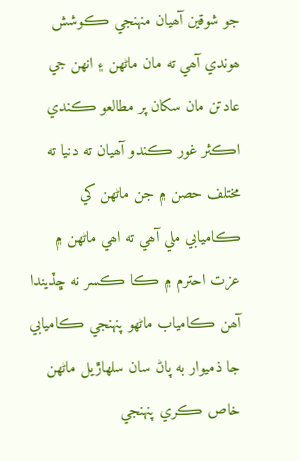جو شوقين آھيان منهنجي ڪوشش ھوندي آھي ته مان ماڻھن ۽ انھن جي عادتن مان سکان پر مطالعو ڪندي اڪثر غور ڪندو آھيان ته دنيا ته مختلف حصن ۾ جن ماڻھن کي ڪاميابي ملي آھي ته اھي ماڻھن ۾ عزت احترم ۾ ڪا ڪسر نه ڇڏيندا آھن ڪامياب ماڻھو پنهنجي ڪاميابي جا ذميوار به پاڻ سان سلھاڙيل ماڻھن خاص ڪري پنهنجي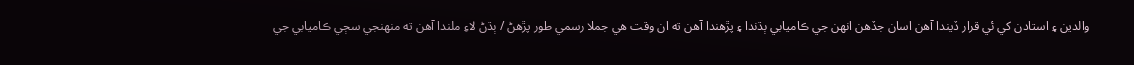والدين ۽ استادن کي ئي قرار ڏيندا آھن اسان جڏهن انھن جي ڪاميابي ٻڌندا ۽ پڙھندا آھن ته ان وقت ھي جملا رسمي طور پڙھڻ / ٻڌڻ لاءِ ملندا آھن ته منهنجي سڄي ڪاميابي جي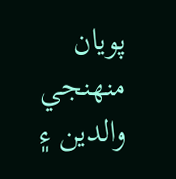پويان منهنجي والدين ۽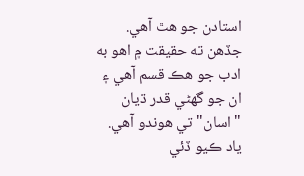استادن جو ھٿ آھي. جڏهن ته حقيقت ۾ اھو به ادب جو ھڪ قسم آھي ۽ ان جو گھڻي قدر ڌيان "اسان" تي ھوندو آھي.
ياد ڪيو ڏئي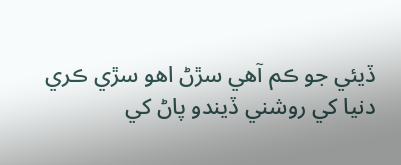ڏيئي جو ڪم آھي سڙڻ اھو سڙي ڪري دنيا کي روشني ڏيندو پاڻ کي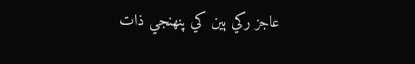عاجز رکي ٻين کي پنھنجي ذات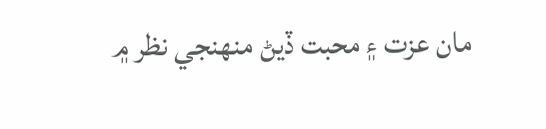مان عزت ۽ محبت ڏيڻ منهنجي نظر ۾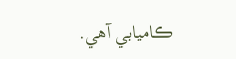ڪاميابي آھي.